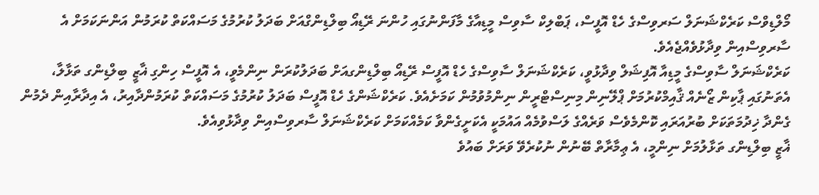މޯލްޑިވްސް ކަރެކްޝަނަލް ސަރވިސްގެ ހެޑް އޮފީސް، ޕަބްލިކް ސާވިސް މީޑިއާގެ މާފަންނުގައި ހުންނަ ރޭޑިއޯ ބިލްޑިންގްއަށް ބަދަލު ކުރުމުގެ މަސައްކަތް ކުރަމުން އަންނަކަމަށް އެ ސާރވިސްއިން ވިދާޅުވެއްޖެއެވެ.
ކަރެކްޝަނަލް ސާވިސްގެ މީޑިއާ އޮފިޝަލް ވިދާޅުވީ، ކަރެކްޝަނަލް ސާވިސްގެ ހެޑް އޮފީސް ރޭޑިއޯ ބިލްޑިންގއަށް ބަދަލުކުރަން ނިންމެވީ، އެ އޮފީސް ހިންގި ޣާޒީ ބިލްޑިންގ ތަޅާލާ، އެތަނުގައި ޕާކިން ޒޯނެއް ޤާއިމްކުރުމަށް ޕްލޭނިން މިނިސްޓްރީން ނިންމުވުމުން ކަމަށެއެވެ. ކަރެކްޝަންގެ ހެޑް އޮފީސް ބަދަލު ކުރުމުގެ މަސައްކަތް ކުރަމުންދާއިރު، އެ އިދާރާއިން ދެމުން ގެންދާ ޚިދުމަތަކަށް ބުރުއަރައި ކޮންމެވެސް ވަރެއްގެ ލަސްވުމެއް އައުމަކީ އެކަށީގެންވާ ކަމެއްކަމަށް ކަރެކްޝަނަލް ސާރވިސްއިން ވިދާޅުވިއެވެ.
ޣާޒީ ބިލްޑިންގ ތަޅާލުމަށް ނިންމީ، އެ ޢިމާރާތް ބޭނުން ނުކުރެވޭ ވަރަށް ބައުވެ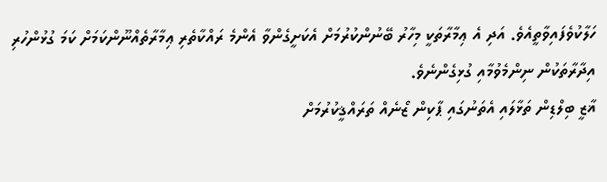ހަލާކުވެފައިވާތީއެވެ. އަދި އެ ޢިމާރާތަކީ މިހާރު ބޭނުންކުރުމަށް އެކަށީގެންވާ އެންމެ ރައްކާތެރި ޢިމާރާތެއްނޫންކަމަށް ކަމަ ގުޅުންހުރި އިދާރާތަކުން ނިންމެވުމާއި ގުޅިގެންނެވެ.
ޣާޒީ ބިލްޑިން ތަޅާލައި އެތަނުގައި ޕާކިން ޒޯނެއް ތަރައްޤީކުރުމަށް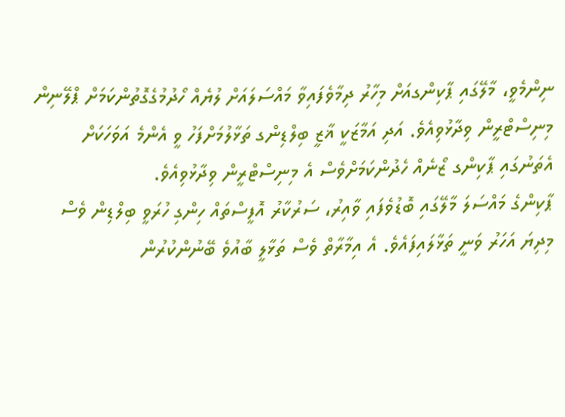ނިންމެވީ، މާލޭގައި ޕާކިންގއަށް މިހާރު ދިމާވެފައިވާ މައްސަލައަށް ލުޔެއް ހޯދުމުގެގޮތުންކަމަށް ޕްލޭނިން މިނިސްޓްރީން ވިދާޅުވިއެވެ. އަދި އަމާޒަކީ ޣާޒީ ބިލްޑިންގ ތަޅާލުމަށްފަހު ވީ އެންމެ އަވަހަކަށް އެތަނުގައި ޕާކިންގ ޒޯނެއް ހެދުންކަމަށްވެސް އެ މިނިސްޓްރީން ވިދާޅުވިއެވެ.
ޕާކިންގެ މައްސަލަ މާލޭގައި ބޮޑުވެފައި ވާއިރު، ސަރުކާރު އޮފީސްތައް ހިންގި ހުރަވީ ބިލްޑިން ވެސް މިދިޔަ އަހަރު ވަނީ ތަޅާލައިފައެވެ. އެ އިމާރާތް ވެސް ތަޅާލީ ބާއުވެ ބޭނުންކުރުން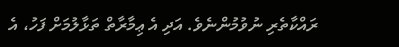ރައްކާތެރި ނުވުމުންނެވެ. އަދި އެ ޢިމާރާތް ތަޅާލުމަށް ފަހު، އެ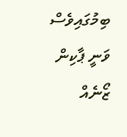ބިމުގައިވެސް ވަނީ ޕާކިން ޒޯނެއް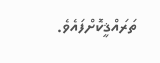ތަރައްޤީކޮށްފައެވެ.